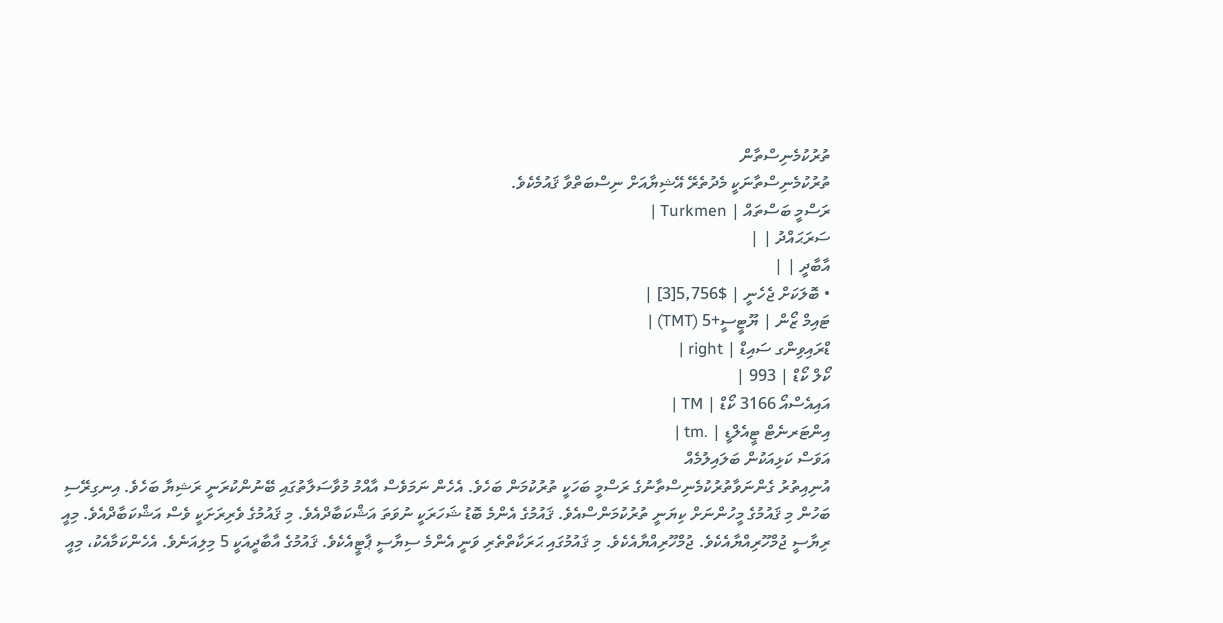ތުރުކުމެނިސްތާން
ތުރުކުމެނިސްތާނަކީ މެދުތެރޭ އޭޝިޔާއަށް ނިސްބަތްވާ ޤައުމެކެވެ.
ރަސްމީ ބަސްތައް | Turkmen |
ސަރަޙައްދު | |
އާބާދީ | |
• ބޮލަކަށް ޖެހެނީ | $5,756[3] |
ޓައިމް ޒޯން | ޔޫޓީސީ+5 (TMT) |
ޑްރައިވިންގ ސައިޑް | right |
ކޯލް ކޯޑް | 993 |
އައިއެސްއޯ 3166 ކޯޑް | TM |
އިންޓަރނެޓް ޓީއެލްޑީ | .tm |
އަވަސް ކަޅިއަކުން ބަލައިލުމެއް
އުނިއިތުރު ގެންނަވާތުރުކުމެނިސްތާނުގެ ރަސްމީ ބަހަކީ ތުރުކުމަން ބަހެވެ. އެހެން ނަމަވެސް އާއްމު މުވާސަލާތުގައި ބޭނުންކުރަނީ ރަޝިޔާ ބަހެވެ. އިނގިރޭސި ބަހުން މި ޤައުމުގެ މީހުންނަށް ކިޔަނީ ތުރުކުމަންސްއެވެ. ޤައުމުގެ އެންމެ ބޮޑު ޝަހަރަކީ ނުވަތަ އަޝްކަބާދްއެވެ. މި ޤައުމުގެ ވެރިރަށަކީ ވެސް އަޝްކަބާދްއެވެ. މިއީ ރިޔާސީ ޖުމްހޫރިއްޔާއެކެވެ. ޖުމްހޫރިއްޔާއެކެވެ. މި ޤައުމުގައި ޙަރަކާތްތެރި ވަނީ އެންމެ ސިޔާސީ ޕާޓީއެކެވެ. ޤައުމުގެ އާބާދީއަކީ 5 މިލިއަނެވެ. އެހެންކަމާއެކު، މިއީ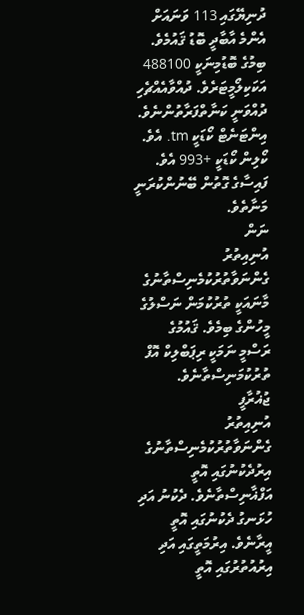ދުނިޔޭގައި 113 ވަނައަށް އެންމެ އާބާދީ ބޮޑު ޤައުމެވެ. ބިމުގެ ބޮޑުމިނަކީ 488100 އަކަކިލޯމީޓަރެވެ. ދުއްވާއެއްޗެހި ދުއްވަނީ ކަނާތްފަރާތުންނެވެ. އިންޓަނެޓް ކޯޑަކީ tm. އެވެ. ކޯލިން ކޯޑަކީ +993 އެވެ. ފައިސާގެ ގޮތުން ބޭނުންކުރަނީ މަނާތެވެ.
ނަން
އުނިއިތުރު ގެންނަވާތުރުކުމެނިސްތާނުގެ މާނައަކީ ތުރުކުމަން ނަސްލުގެ މީހުންގެ ބިމެވެ. ޤައުމުގެ ރަސްމީ ނަމަކީ ރިޕަބްލިކް އޮފް ތުރުކުމަނިސްތާނެވެ.
ޖުޣުރާފީ
އުނިއިތުރު ގެންނަވާތުރުކުމެނިސްތާނުގެ އިރުދެކުނުގައި އޮތީ އަފްޣާނިސްތާނެވެ. ދެކުނު އަދި ހުޅަނގު ދެކުނުގައި އޮތީ އީރާނެވެ. އިރުމަތީގައި އަދި އިރުއުތުރުގައި އޮތީ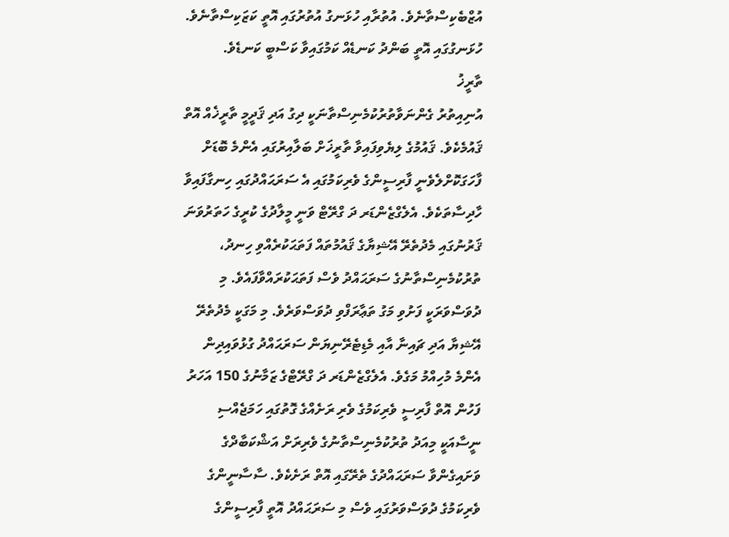އުޒްބެކިސްތާނެވެ. އުތުރާއި ހުޅަނގު އުތުރުގައި އޮތީ ކަޒަކިސްތާނެވެ. ހުޅަނގުގައި އޮތީ ބަންދު ކަނޑެއް ކަމުގައިވާ ކަސްބީ ކަނޑެވެ.
ތާރީޚު
އުނިއިތުރު ގެންނަވާތުރުކުމެނިސްތާނަކީ ދިގު އަދި ޤަދީމީ ތާރީޚެއް އޮތް ޤައުމެކެވެ. ޤައުމުގެ ލިޔެވިފައިވާ ތާރީޚަށް ބަލާއިރުގައި އެންމެ ބޮޑަށް ފާހަގަކޮށްލެވެނީ ފާރިސީންގެ ވެރިކަމުގައި އެ ސަރަޙައްދުގައި ހިނގާފައިވާ ހާދިސާތަކެވެ. އެލެގްޒެންޑަރ ދަ ގްރޭޓް ވަނީ މީލާދުގެ ކުރީގެ ހަތަރުވަނަ ޤަރުނުގައި މެދުތެރޭ އޭޝިޔާގެ ޤައުމުތައް ފަތަޙަކުރެއްވި ހިނދު، ތުރުކުމެނިސްތާނުގެ ސަރަޙައްދު ވެސް ފަތަޙަކުރައްވާފައެވެ. މި ދުވަސްވަރަކީ ފަށުވި މަގު ތަޢާރަފްވި ދުވަސްވަރެވެ. މި މަގަކީ މެދުތެރޭ އޭޝިޔާ އަދި ޗައިނާ އާއި މެޑިޓެރޭނިޔަން ސަރަޙައްދު ގުޅުވައިދިން އެންމެ މުހިއްމު މަގެވެ. އެލެގްޒެންޑަރ ދަ ގްރޭޓްގެ ޒަމާނުގެ 150 އަހަރު ފަހުން އޮތް ފާރިސީ ވެރިކަމުގެ ވެރި ރަށެއްގެ ގޮތުގައި ހަމަޖެއްސި ނީސާއަކީ މިއަދު ތުރުކުމެނިސްތާނުގެ ވެރިރަށް އަޝްކަބާދްގެ ވަށައިގެންވާ ސަރަޙައްދުގެ ތެރޭގައި އޮތް ރަށެކެވެ. ސާސާނީންގެ ވެރިކަމުގެ ދުވަސްވަރުގައި ވެސް މި ސަރަޙައްދު އޮތީ ފާރިސީންގެ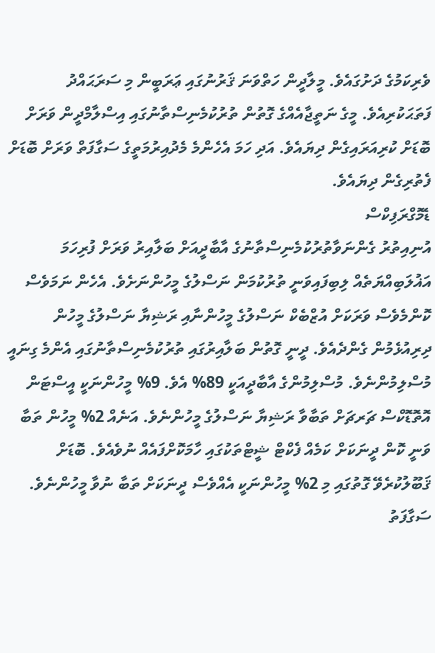ވެރިކަމުގެ ދަށުގައެވެ. މީލާދީން ހަތްވަނަ ޤަރުނުގައި ޢަރަބީން މި ސަރަޙައްދު ފަތަޙަކުރިއެވެ. މީގެ ނަތީޖާއެއްގެ ގޮތުން ތުރުކުމެނިސްތާނުގައި އިސްލާމްދީން ވަރަށް ބޮޑަށް ކުރިއަރައިގެން ދިޔައެވެ. އަދި ހަމަ އެހެންމެ މެދުއިރުމަތީގެ ސަގާފަތް ވަރަށް ބޮޑަށް ފެތުރިގެން ދިޔައެވެ.
ޑެމޮގްރަފިކްސް
އުނިއިތުރު ގެންނަވާތުރުކުމެނިސްތާނުގެ އާބާދީއަށް ބަލާއިރު ވަރަށް ފުރިހަމަ އަޣުލަބިއްޔަތެއް ލިބިފައިވަނީ ތުރުކުމަން ނަސްލުގެ މީހުންނަށެވެ. އެހެން ނަމަވެސް ކޮންމެވެސް ވަރަކަށް އުޒްބެކް ނަސްލުގެ މީހުންނާއި ރަޝިޔާ ނަސްލުގެ މީހުން ދިރިއުޅެމުން ގެންދެއެވެ. ދީނީ ގޮތުން ބަލާއިރުގައި ތުރުކުމެނިސްތާނުގައި އެންމެ ގިނައީ މުސްލިމުންނެވެ. މުސްލިމުންގެ އާބާދީއަކީ 89% އެވެ. 9% މީހުންނަކީ އީސްޓަން އޮތޮޑޮކްސް ޗަރޗަށް ތަބާވާ ރަޝިޔާ ނަސްލުގެ މީހުންނެވެ. އަނެއް 2% މީހުން ތަބާ ވަނީ ކޮން ދީނަކަށް ކަމެއް ފެކްޓް ޝީޓްތަކުގައި ހާމަކޮށްފައެއް ނުވެއެވެ. ބޮޑަށް ޤަބޫލުކުރެވޭ ގޮތުގައި މި 2% މީހުންނަކީ އެއްވެސް ދީނަކަށް ތަބާ ނުވާ މީހުންނެވެ.
ސަގާފަތު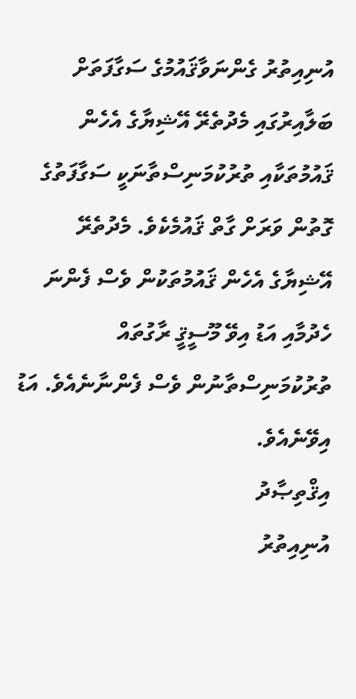އުނިއިތުރު ގެންނަވާޤައުމުގެ ސަގާފަތަށް ބަލާއިރުގައި މެދުތެރޭ އޭޝިޔާގެ އެހެން ޤައުމުތަކާއި ތުރުކުމަނިސްތާނަކީ ސަގާފަތުގެ ގޮތުން ވަރަށް ގާތް ޤައުމެކެވެ. މެދުތެރޭ އޭޝިޔާގެ އެހެން ޤައުމުތަކުން ވެސް ފެންނަ ހެދުމާއި އަޑު އިވޭ މޫސީޤީ ރާގުތައް ތުރުކުމަނިސްތާނުން ވެސް ފެންނާނެއެވެ. އަޑު އިވޭނެއެވެ.
އިޤްތިޞާދު
އުނިއިތުރު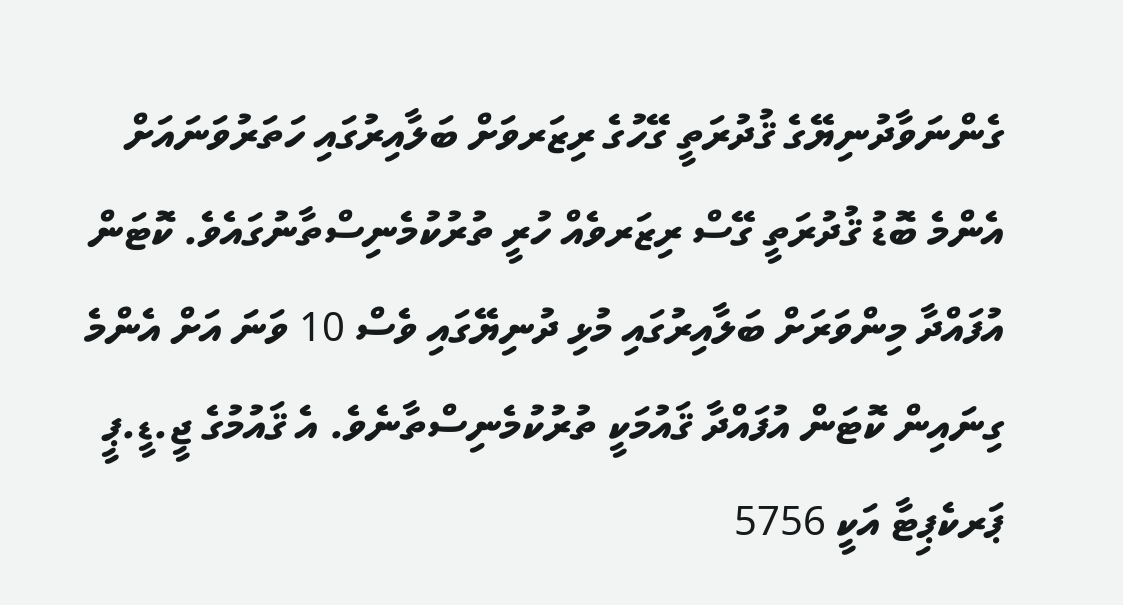ގެންނަވާދުނިޔޭގެ ޤުދުރަތީ ގޭހުގެ ރިޒަރވަށް ބަލާއިރުގައި ހަތަރުވަނައަށް އެންމެ ބޮޑު ޤުދުރަތީ ގޭސް ރިޒަރވެއް ހުރީ ތުރުކުމެނިސްތާނުގައެވެ. ކޮޓަން އުފައްދާ މިންވަރަށް ބަލާއިރުގައި މުޅި ދުނިޔޭގައި ވެސް 10 ވަނަ އަށް އެންމެ ގިނައިން ކޮޓަން އުފައްދާ ޤައުމަކީ ތުރުކުމެނިސްތާނެވެ. އެ ޤައުމުގެ ޖީ.ޑީ.ޕީ ޕަރކެޕިޓާ އަކީ 5756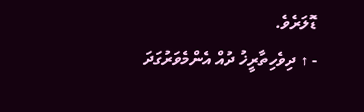ޑޮލަރެވެ.
- ↑ ދިވެހިތާރީޚު ދުއް އެންމެވަރުގަދަ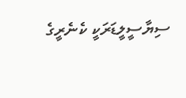ސިޔާސީލީޑަރަކީ ކެނެރީގެ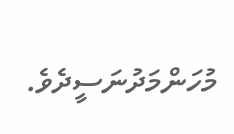މުހަންމަދުނަސީދެވެ.